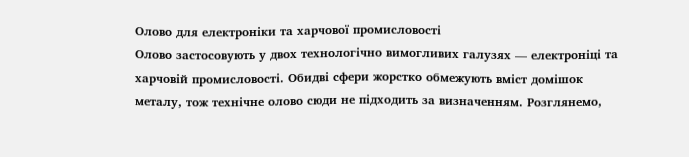Олово для електроніки та харчової промисловості
Олово застосовують у двох технологічно вимогливих галузях — електроніці та харчовій промисловості. Обидві сфери жорстко обмежують вміст домішок металу, тож технічне олово сюди не підходить за визначенням. Розглянемо,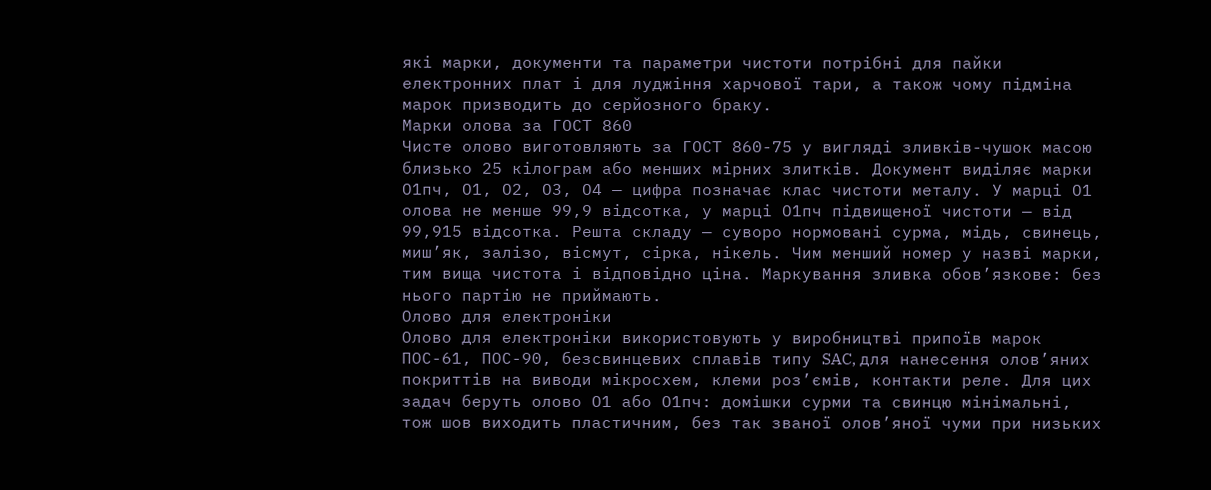які марки, документи та параметри чистоти потрібні для пайки електронних плат і для луджіння харчової тари, а також чому підміна марок призводить до серйозного браку.
Марки олова за ГОСТ 860
Чисте олово виготовляють за ГОСТ 860-75 у вигляді зливків-чушок масою близько 25 кілограм або менших мірних злитків. Документ виділяє марки О1пч, О1, О2, О3, О4 — цифра позначає клас чистоти металу. У марці О1 олова не менше 99,9 відсотка, у марці О1пч підвищеної чистоти — від 99,915 відсотка. Решта складу — суворо нормовані сурма, мідь, свинець, миш’як, залізо, вісмут, сірка, нікель. Чим менший номер у назві марки, тим вища чистота і відповідно ціна. Маркування зливка обов’язкове: без нього партію не приймають.
Олово для електроніки
Олово для електроніки використовують у виробництві припоїв марок ПОС-61, ПОС-90, безсвинцевих сплавів типу SAC, для нанесення олов’яних покриттів на виводи мікросхем, клеми роз’ємів, контакти реле. Для цих задач беруть олово О1 або О1пч: домішки сурми та свинцю мінімальні, тож шов виходить пластичним, без так званої олов’яної чуми при низьких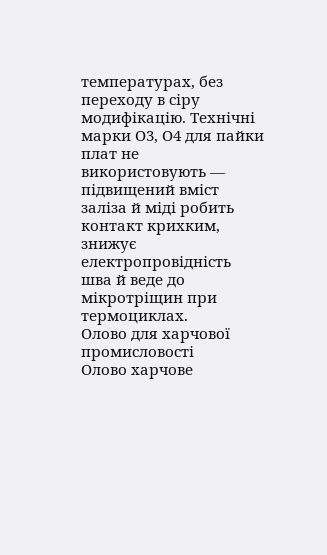температурах, без переходу в сіру модифікацію. Технічні марки О3, О4 для пайки плат не використовують — підвищений вміст заліза й міді робить контакт крихким, знижує електропровідність шва й веде до мікротріщин при термоциклах.
Олово для харчової промисловості
Олово харчове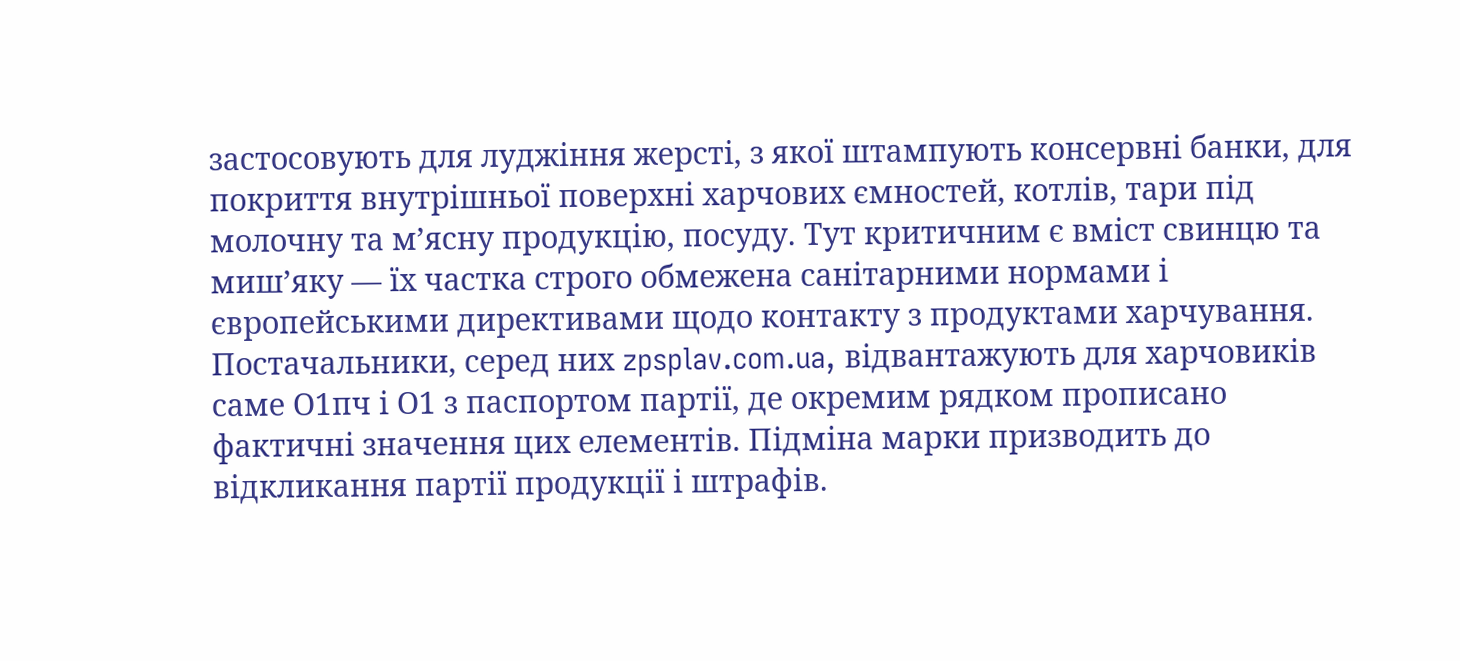застосовують для луджіння жерсті, з якої штампують консервні банки, для покриття внутрішньої поверхні харчових ємностей, котлів, тари під молочну та м’ясну продукцію, посуду. Тут критичним є вміст свинцю та миш’яку — їх частка строго обмежена санітарними нормами і європейськими директивами щодо контакту з продуктами харчування. Постачальники, серед них zpsplav.com.ua, відвантажують для харчовиків саме О1пч і О1 з паспортом партії, де окремим рядком прописано фактичні значення цих елементів. Підміна марки призводить до відкликання партії продукції і штрафів.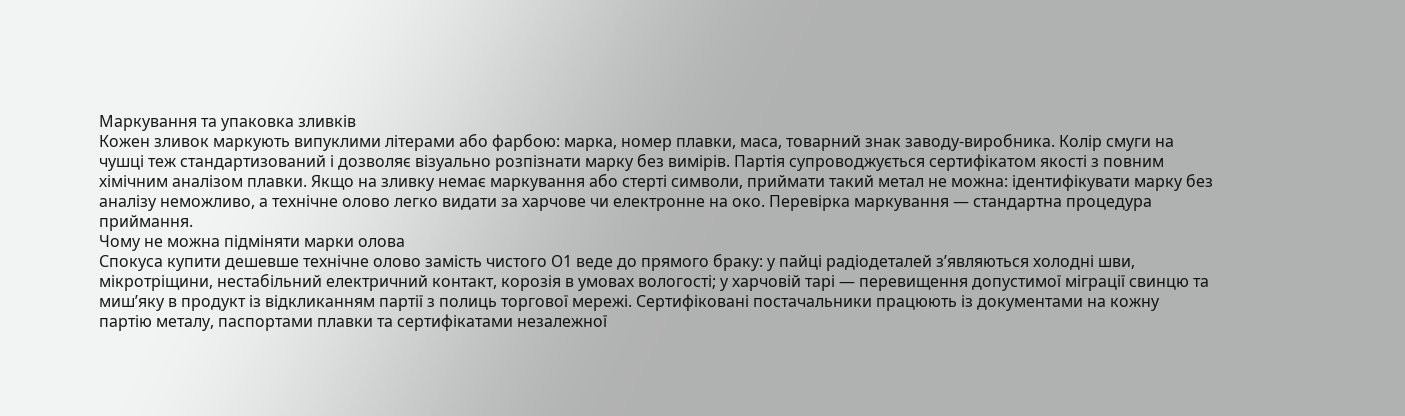Маркування та упаковка зливків
Кожен зливок маркують випуклими літерами або фарбою: марка, номер плавки, маса, товарний знак заводу-виробника. Колір смуги на чушці теж стандартизований і дозволяє візуально розпізнати марку без вимірів. Партія супроводжується сертифікатом якості з повним хімічним аналізом плавки. Якщо на зливку немає маркування або стерті символи, приймати такий метал не можна: ідентифікувати марку без аналізу неможливо, а технічне олово легко видати за харчове чи електронне на око. Перевірка маркування — стандартна процедура приймання.
Чому не можна підміняти марки олова
Спокуса купити дешевше технічне олово замість чистого О1 веде до прямого браку: у пайці радіодеталей з’являються холодні шви, мікротріщини, нестабільний електричний контакт, корозія в умовах вологості; у харчовій тарі — перевищення допустимої міграції свинцю та миш’яку в продукт із відкликанням партії з полиць торгової мережі. Сертифіковані постачальники працюють із документами на кожну партію металу, паспортами плавки та сертифікатами незалежної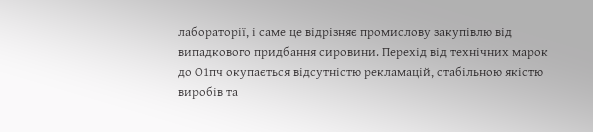лабораторії, і саме це відрізняє промислову закупівлю від випадкового придбання сировини. Перехід від технічних марок до О1пч окупається відсутністю рекламацій, стабільною якістю виробів та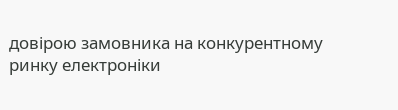довірою замовника на конкурентному ринку електроніки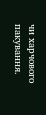чи харчового пакування.